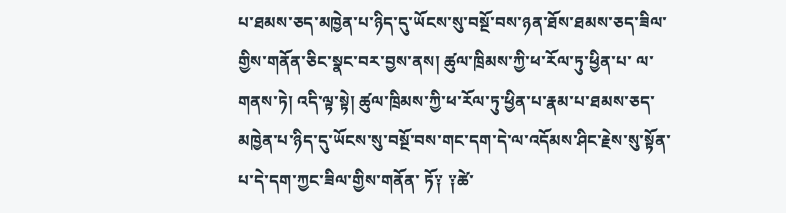པ་ཐམས་ཅད་མཁྱེན་པ་ཉིད་དུ་ཡོངས་སུ་བསྔོ་བས་ཉན་ཐོས་ཐམས་ཅད་ཟིལ་གྱིས་གནོན་ཅིང་སྣང་བར་བྱས་ནས། ཚུལ་ཁྲིམས་ཀྱི་ཕ་རོལ་ཏུ་ཕྱིན་པ་ ལ་གནས་ཏེ། འདི་ལྟ་སྟེ། ཚུལ་ཁྲིམས་ཀྱི་ཕ་རོལ་ཏུ་ཕྱིན་པ་རྣམ་པ་ཐམས་ཅད་མཁྱེན་པ་ཉིད་དུ་ཡོངས་སུ་བསྔོ་བས་གང་དག་དེ་ལ་འདོམས་ཤིང་རྗེས་སུ་སྟོན་པ་དེ་དག་ཀྱང་ཟིལ་གྱིས་གནོན་ ཏོ༑ ༑ཚེ་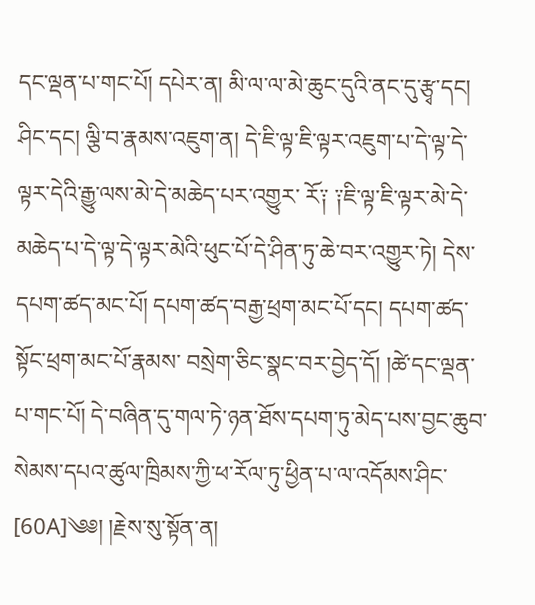དང་ལྡན་པ་གང་པོ། དཔེར་ན། མི་ལ་ལ་མེ་ཆུང་དུའི་ནང་དུ་རྩྭ་དང། ཤིང་དང། ལྕི་བ་རྣམས་འཇུག་ན། དེ་ཇི་ལྟ་ཇི་ལྟར་འཇུག་པ་དེ་ལྟ་དེ་ལྟར་དེའི་རྒྱུ་ལས་མེ་དེ་མཆེད་པར་འགྱུར་ རོ༑ ༑ཇི་ལྟ་ཇི་ལྟར་མེ་དེ་མཆེད་པ་དེ་ལྟ་དེ་ལྟར་མེའི་ཕུང་པོ་དེ་ཤིན་ཏུ་ཆེ་བར་འགྱུར་ཏེ། དེས་དཔག་ཚད་མང་པོ། དཔག་ཚད་བརྒྱ་ཕྲག་མང་པོ་དང། དཔག་ཚད་སྟོང་ཕྲག་མང་པོ་རྣམས་ བསྲེག་ཅིང་སྣང་བར་བྱེད་དོ། །ཚེ་དང་ལྡན་པ་གང་པོ། དེ་བཞིན་དུ་གལ་ཏེ་ཉན་ཐོས་དཔག་ཏུ་མེད་པས་བྱང་ཆུབ་སེམས་དཔའ་ཚུལ་ཁྲིམས་ཀྱི་ཕ་རོལ་ཏུ་ཕྱིན་པ་ལ་འདོམས་ཤིང་ [60A]༄༅། །རྗེས་སུ་སྟོན་ན།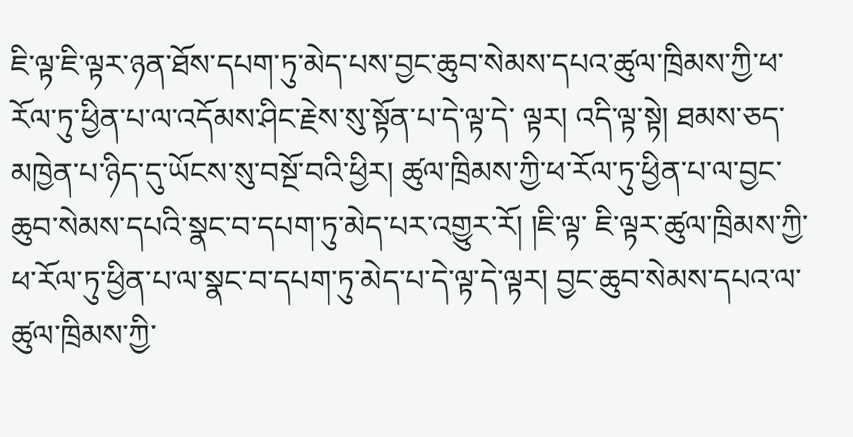ཇི་ལྟ་ཇི་ལྟར་ཉན་ཐོས་དཔག་ཏུ་མེད་པས་བྱང་ཆུབ་སེམས་དཔའ་ཚུལ་ཁྲིམས་ཀྱི་ཕ་རོལ་ཏུ་ཕྱིན་པ་ལ་འདོམས་ཤིང་རྗེས་སུ་སྟོན་པ་དེ་ལྟ་དེ་ ལྟར། འདི་ལྟ་སྟེ། ཐམས་ཅད་མཁྱེན་པ་ཉིད་དུ་ཡོངས་སུ་བསྔོ་བའི་ཕྱིར། ཚུལ་ཁྲིམས་ཀྱི་ཕ་རོལ་ཏུ་ཕྱིན་པ་ལ་བྱང་ཆུབ་སེམས་དཔའི་སྣང་བ་དཔག་ཏུ་མེད་པར་འགྱུར་རོ། །ཇི་ལྟ་ ཇི་ལྟར་ཚུལ་ཁྲིམས་ཀྱི་ཕ་རོལ་ཏུ་ཕྱིན་པ་ལ་སྣང་བ་དཔག་ཏུ་མེད་པ་དེ་ལྟ་དེ་ལྟར། བྱང་ཆུབ་སེམས་དཔའ་ལ་ཚུལ་ཁྲིམས་ཀྱི་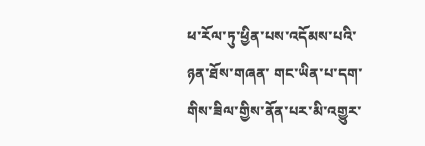ཕ་རོལ་ཏུ་ཕྱིན་པས་འདོམས་པའི་ཉན་ཐོས་གཞན་ གང་ཡིན་པ་དག་གིས་ཟིལ་གྱིས་ནོན་པར་མི་འགྱུར་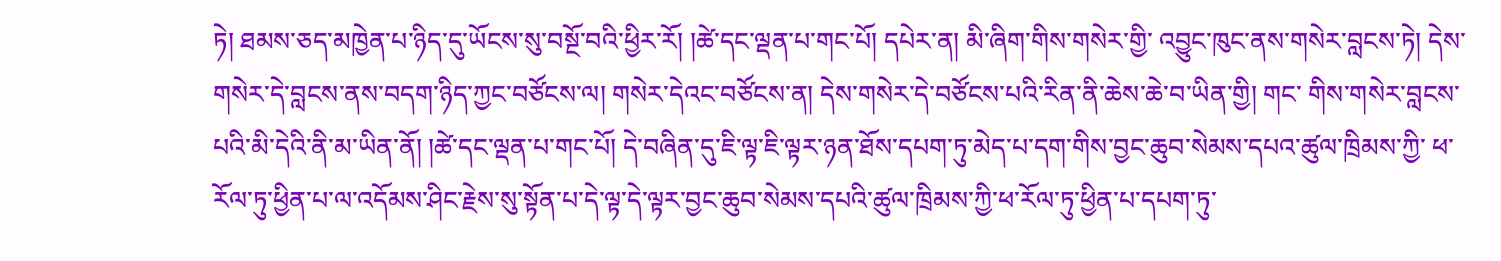ཏེ། ཐམས་ཅད་མཁྱེན་པ་ཉིད་དུ་ཡོངས་སུ་བསྔོ་བའི་ཕྱིར་རོ། །ཚེ་དང་ལྡན་པ་གང་པོ། དཔེར་ན། མི་ཞིག་གིས་གསེར་གྱི་ འབྱུང་ཁུང་ནས་གསེར་བླངས་ཏེ། དེས་གསེར་དེ་བླངས་ནས་བདག་ཉིད་ཀྱང་བཙོངས་ལ། གསེར་དེའང་བཙོངས་ན། དེས་གསེར་དེ་བཙོངས་པའི་རིན་ནི་ཆེས་ཆེ་བ་ཡིན་གྱི། གང་ གིས་གསེར་བླངས་པའི་མི་དེའི་ནི་མ་ཡིན་ནོ། །ཚེ་དང་ལྡན་པ་གང་པོ། དེ་བཞིན་དུ་ཇི་ལྟ་ཇི་ལྟར་ཉན་ཐོས་དཔག་ཏུ་མེད་པ་དག་གིས་བྱང་ཆུབ་སེམས་དཔའ་ཚུལ་ཁྲིམས་ཀྱི་ ཕ་རོལ་ཏུ་ཕྱིན་པ་ལ་འདོམས་ཤིང་རྗེས་སུ་སྟོན་པ་དེ་ལྟ་དེ་ལྟར་བྱང་ཆུབ་སེམས་དཔའི་ཚུལ་ཁྲིམས་ཀྱི་ཕ་རོལ་ཏུ་ཕྱིན་པ་དཔག་ཏུ་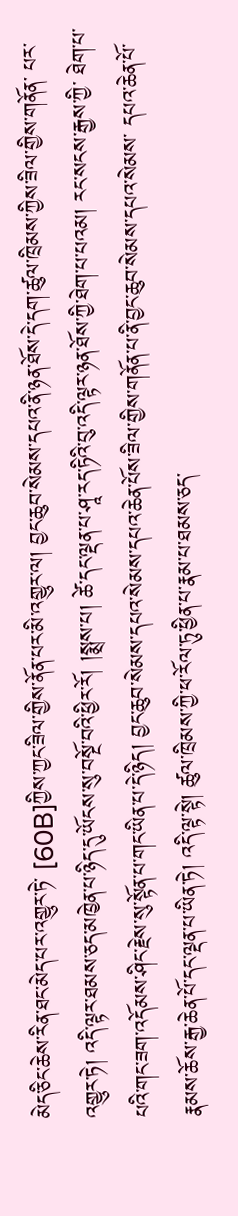མེད་ཅིང་ཆེས་རིན་ཐང་མེད་པར་འགྱུར་ཏེ་ [60B]ཀྱིས་ཀྱང་ཟིལ་གྱིས་ནོན་པར་མི་འགྱུར་ལ། བྱང་ཆུབ་སེམས་དཔའ་ནི་ཉན་ཐོས་དེ་དག་ཚུལ་ཁྲིམས་ཀྱིས་ཟིལ་གྱིས་གནོན་ པར་འགྱུར་ཏེ། འདི་ལྟར་ཐམས་ཅད་མཁྱེན་པ་ཉིད་དུ་ཡོངས་སུ་བསྔོ་བའི་ཕྱིར་རོ། །སྨྲས་པ། ཚེ་དང་ལྡན་པ་ཤཱ་རད་ཏིའི་བུ་འདི་ལྟར་ཉན་ཐོས་ཀྱི་ཐེག་པ་པའམ། རང་སངས་རྒྱས་ཀྱི་ ཐེག་པ་པའི་གང་ཟག་འདོམས་ཤིང་རྗེས་སུ་སྟོན་པ་གང་ཡིན་པ་དེ་ཉིད། བྱང་ཆུབ་སེམས་དཔའ་སེམས་དཔའ་ཆེན་པོས་ཟིལ་གྱིས་གནོན་པ་ནི་བྱང་ཆུབ་སེམས་དཔའ་སེམས་ དཔའ་ཆེན་པོ་རྣམས་ཆོས་རྒྱ་ཆེན་པོ་དང་ལྡན་པ་ཡིན་ཏེ། འདི་ལྟ་སྟེ། ཚུལ་ཁྲིམས་ཀྱི་ཕ་རོལ་ཏུ་ཕྱིན་པ་རྣམ་པ་ཐམས་ཅད་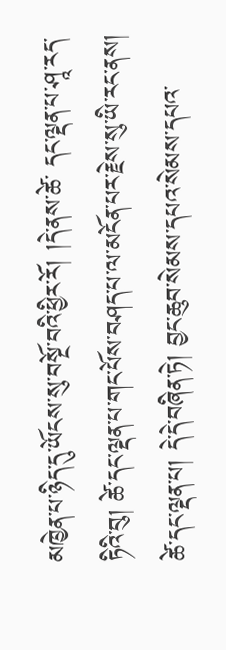མཁྱེན་པ་ཉིད་དུ་ཡོངས་སུ་བསྔོ་བའི་ཕྱིར་རོ། །དེ་ནས་ཚེ་ དང་ལྡན་པ་ཤཱ་རད་ཏིའི་བུ། ཚེ་དང་ལྡན་པ་གང་པོས་བཤད་པ་ལ་མངོན་པར་རྗེས་སུ་ཡི་རང་ནས། ཚེ་དང་ལྡན་པ། དེ་དེ་བཞིན་ཏེ། བྱང་ཆུབ་སེམས་དཔའ་སེམས་དཔའ་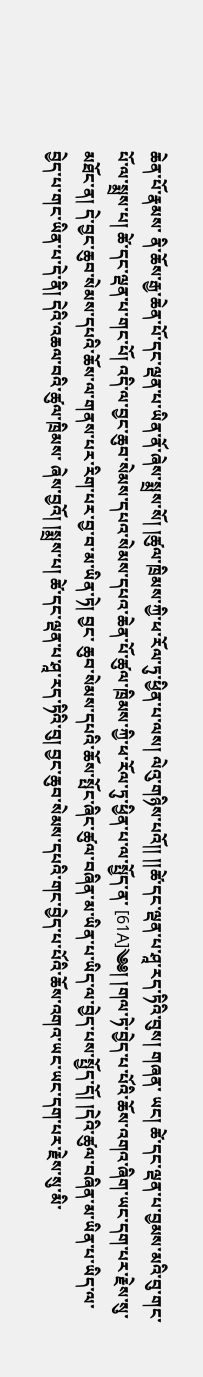ཆེན་པོ་རྣམས་ ནི་ཆོས་རྒྱ་ཆེན་པོ་དང་ལྡན་པ་ཡིན་ནོ་ཞེས་སྨྲས་སོ། །ཚུལ་ཁྲིམས་ཀྱི་ཕ་རོལ་ཏུ་ཕྱིན་པ་ལས། ལེའུ་གཉིས་པའོ།། །།ཚེ་དང་ལྡན་པ་ཤཱ་རད་ཏིའི་བུས། གཞན་ ཡང། ཚེ་དང་ལྡན་པ་བྱམས་མའི་བུ་གང་པོ་ལ་སྨྲས་པ། ཚེ་དང་ལྡན་པ་གང་པོ། འདི་ལ་བྱང་ཆུབ་སེམས་དཔའ་སེམས་དཔའ་ཆེན་པོ་ཚུལ་ཁྲིམས་ཀྱི་ཕ་རོལ་ཏུ་ཕྱིན་པ་ལ་སྤྱོད་ན་ [61A]༄༅། །གལ་ཏེ་བྱེད་པ་པོའི་ཆོས་འགའ་ཞིག་ཡང་དག་པར་རྗེས་སུ་མཐོང་ན། དེ་བྱང་ཆུབ་སེམས་དཔའི་ཆོས་ལ་གནས་པར་རིག་པར་བྱ་བ་མ་ཡིན་ཏེ། བྱང་ ཆུབ་སེམས་དཔའི་ཆོས་སྤོང་ཞིང་ཚུལ་བཞིན་མ་ཡིན་པ་ཡིད་ལ་བྱེད་པས་སྤྱོད་དོ། །དེའི་ཚུལ་བཞིན་མ་ཡིན་པ་ཡིད་ལ་བྱེད་པ་གང་ཡིན་པ་དེ་ནི། དེའི་འཆལ་བའི་ཚུལ་ཁྲིམས་ ཞེས་བྱའོ། །སྨྲས་པ། ཚེ་དང་ལྡན་པ་ཤཱ་རད་ཏིའི་བུ། བྱང་ཆུབ་སེམས་དཔའི་གང་བྱེད་པ་པོའི་ཆོས་འགའ་ཡང་ཡང་དག་པར་རྗེས་སུ་མི་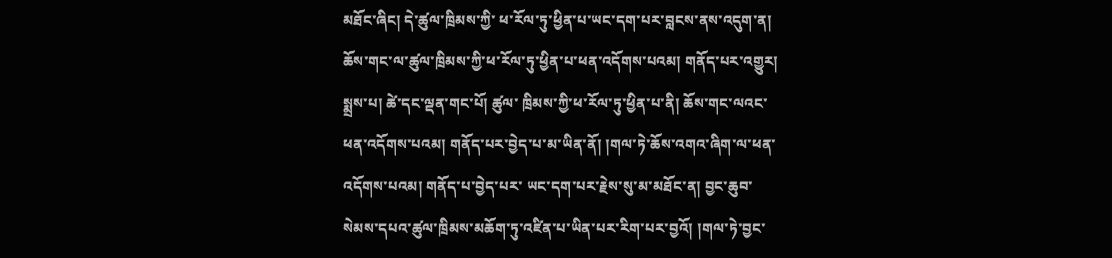མཐོང་ཞིང། དེ་ཚུལ་ཁྲིམས་ཀྱི་ ཕ་རོལ་ཏུ་ཕྱིན་པ་ཡང་དག་པར་བླངས་ནས་འདུག་ན། ཆོས་གང་ལ་ཚུལ་ཁྲིམས་ཀྱི་ཕ་རོལ་ཏུ་ཕྱིན་པ་ཕན་འདོགས་པའམ། གནོད་པར་འགྱུར། སྨྲས་པ། ཚེ་དང་ལྡན་གང་པོ། ཚུལ་ ཁྲིམས་ཀྱི་ཕ་རོལ་ཏུ་ཕྱིན་པ་ནི། ཆོས་གང་ལའང་ཕན་འདོགས་པའམ། གནོད་པར་བྱེད་པ་མ་ཡིན་ནོ། །གལ་ཏེ་ཆོས་འགའ་ཞིག་ལ་ཕན་འདོགས་པའམ། གནོད་པ་བྱེད་པར་ ཡང་དག་པར་རྗེས་སུ་མ་མཐོང་ན། བྱང་ཆུབ་སེམས་དཔའ་ཚུལ་ཁྲིམས་མཆོག་ཏུ་འཛིན་པ་ཡིན་པར་རིག་པར་བྱའོ། །གལ་ཏེ་བྱང་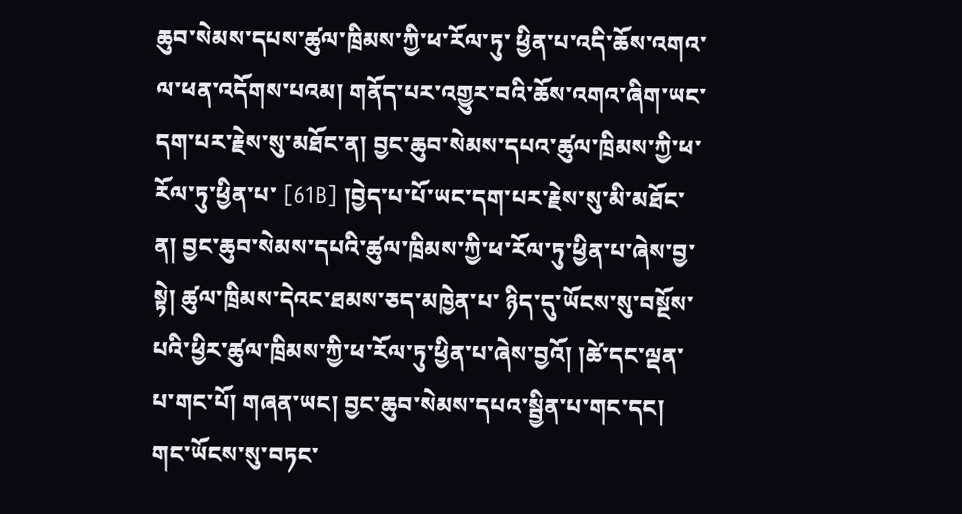ཆུབ་སེམས་དཔས་ཚུལ་ཁྲིམས་ཀྱི་ཕ་རོལ་ཏུ་ ཕྱིན་པ་འདི་ཆོས་འགའ་ལ་ཕན་འདོགས་པའམ། གནོད་པར་འགྱུར་བའི་ཆོས་འགའ་ཞིག་ཡང་དག་པར་རྗེས་སུ་མཐོང་ན། བྱང་ཆུབ་སེམས་དཔའ་ཚུལ་ཁྲིམས་ཀྱི་ཕ་རོལ་ཏུ་ཕྱིན་པ་ [61B] །བྱེད་པ་པོ་ཡང་དག་པར་རྗེས་སུ་མི་མཐོང་ན། བྱང་ཆུབ་སེམས་དཔའི་ཚུལ་ཁྲིམས་ཀྱི་ཕ་རོལ་ཏུ་ཕྱིན་པ་ཞེས་བྱ་སྟེ། ཚུལ་ཁྲིམས་དེའང་ཐམས་ཅད་མཁྱེན་པ་ ཉིད་དུ་ཡོངས་སུ་བསྔོས་པའི་ཕྱིར་ཚུལ་ཁྲིམས་ཀྱི་ཕ་རོལ་ཏུ་ཕྱིན་པ་ཞེས་བྱའོ། །ཚེ་དང་ལྡན་པ་གང་པོ། གཞན་ཡང། བྱང་ཆུབ་སེམས་དཔའ་སྦྱིན་པ་གང་དང། གང་ཡོངས་སུ་བཏང་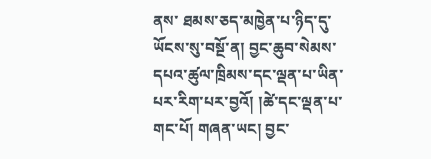ནས་ ཐམས་ཅད་མཁྱེན་པ་ཉིད་དུ་ཡོངས་སུ་བསྔོ་ན། བྱང་ཆུབ་སེམས་དཔའ་ཚུལ་ཁྲིམས་དང་ལྡན་པ་ཡིན་པར་རིག་པར་བྱའོ། །ཚེ་དང་ལྡན་པ་གང་པོ། གཞན་ཡང། བྱང་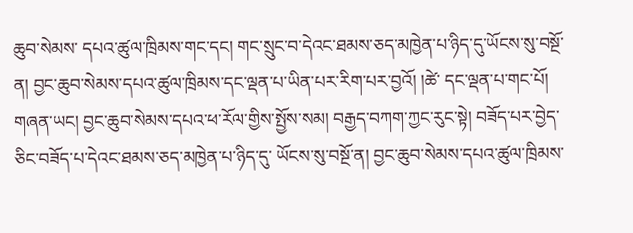ཆུབ་སེམས་ དཔའ་ཚུལ་ཁྲིམས་གང་དང། གང་སྲུང་བ་དེའང་ཐམས་ཅད་མཁྱེན་པ་ཉིད་དུ་ཡོངས་སུ་བསྔོ་ན། བྱང་ཆུབ་སེམས་དཔའ་ཚུལ་ཁྲིམས་དང་ལྡན་པ་ཡིན་པར་རིག་པར་བྱའོ། །ཚེ་ དང་ལྡན་པ་གང་པོ། གཞན་ཡང། བྱང་ཆུབ་སེམས་དཔའ་ཕ་རོལ་གྱིས་སྤྱོས་སམ། བརྒྱད་བཀག་ཀྱང་རུང་སྟེ། བཟོད་པར་བྱེད་ཅིང་བཟོད་པ་དེའང་ཐམས་ཅད་མཁྱེན་པ་ཉིད་དུ་ ཡོངས་སུ་བསྔོ་ན། བྱང་ཆུབ་སེམས་དཔའ་ཚུལ་ཁྲིམས་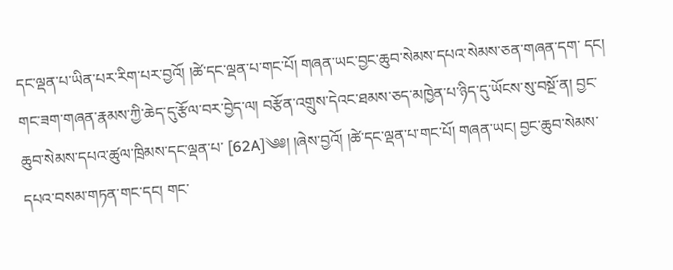དང་ལྡན་པ་ཡིན་པར་རིག་པར་བྱའོ། །ཚེ་དང་ལྡན་པ་གང་པོ། གཞན་ཡང་བྱང་ཆུབ་སེམས་དཔའ་སེམས་ཅན་གཞན་དག་ དང། གང་ཟག་གཞན་རྣམས་ཀྱི་ཆེད་དུ་རྩོལ་བར་བྱེད་ལ། བརྩོན་འགྲུས་དེའང་ཐམས་ཅད་མཁྱེན་པ་ཉིད་དུ་ཡོངས་སུ་བསྔོ་ན། བྱང་ཆུབ་སེམས་དཔའ་ཚུལ་ཁྲིམས་དང་ལྡན་པ་ [62A]༄༅། །ཞེས་བྱའོ། །ཚེ་དང་ལྡན་པ་གང་པོ། གཞན་ཡང། བྱང་ཆུབ་སེམས་དཔའ་བསམ་གཏན་གང་དང། གང་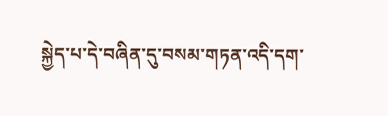སྐྱེད་པ་དེ་བཞིན་དུ་བསམ་གཏན་འདི་དག་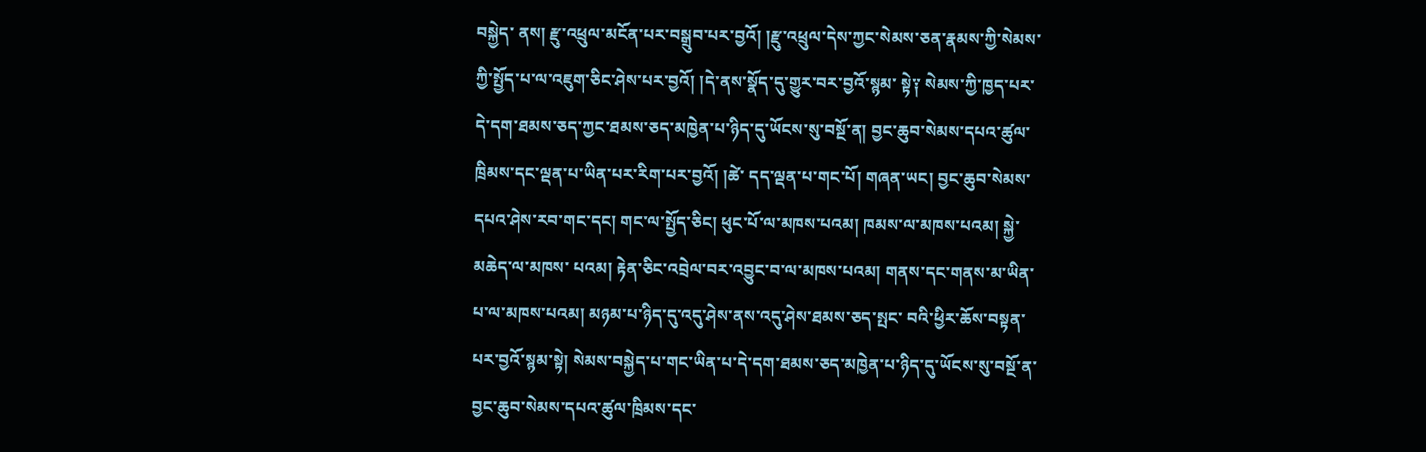བསྐྱེད་ ནས། རྫུ་འཕྲུལ་མངོན་པར་བསྒྲུབ་པར་བྱའོ། །རྫུ་འཕྲུལ་དེས་ཀྱང་སེམས་ཅན་རྣམས་ཀྱི་སེམས་ཀྱི་སྤྱོད་པ་ལ་འཇུག་ཅིང་ཤེས་པར་བྱའོ། །དེ་ནས་སྣོད་དུ་གྱུར་བར་བྱའོ་སྙམ་ སྟེ༑ སེམས་ཀྱི་ཁྱད་པར་དེ་དག་ཐམས་ཅད་ཀྱང་ཐམས་ཅད་མཁྱེན་པ་ཉིད་དུ་ཡོངས་སུ་བསྔོ་ན། བྱང་ཆུབ་སེམས་དཔའ་ཚུལ་ཁྲིམས་དང་ལྡན་པ་ཡིན་པར་རིག་པར་བྱའོ། །ཚེ་ དད་ལྡན་པ་གང་པོ། གཞན་ཡང། བྱང་ཆུབ་སེམས་དཔའ་ཤེས་རབ་གང་དང། གང་ལ་སྤྱོད་ཅིང། ཕུང་པོ་ལ་མཁས་པའམ། ཁམས་ལ་མཁས་པའམ། སྐྱེ་མཆེད་ལ་མཁས་ པའམ། རྟེན་ཅིང་འབྲེལ་བར་འབྱུང་བ་ལ་མཁས་པའམ། གནས་དང་གནས་མ་ཡིན་པ་ལ་མཁས་པའམ། མཉམ་པ་ཉིད་དུ་འདུ་ཤེས་ནས་འདུ་ཤེས་ཐམས་ཅད་སྤང་ བའི་ཕྱིར་ཆོས་བསྟན་པར་བྱའོ་སྙམ་སྟེ། སེམས་བསྐྱེད་པ་གང་ཡིན་པ་དེ་དག་ཐམས་ཅད་མཁྱེན་པ་ཉིད་དུ་ཡོངས་སུ་བསྔོ་ན་བྱང་ཆུབ་སེམས་དཔའ་ཚུལ་ཁྲིམས་དང་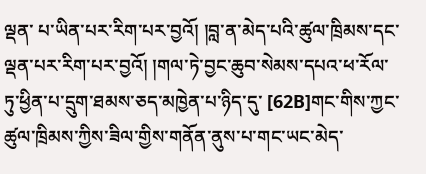ལྡན་ པ་ཡིན་པར་རིག་པར་བྱའོ། །བླ་ན་མེད་པའི་ཚུལ་ཁྲིམས་དང་ལྡན་པར་རིག་པར་བྱའོ། །གལ་ཏེ་བྱང་ཆུབ་སེམས་དཔའ་ཕ་རོལ་ཏུ་ཕྱིན་པ་དྲུག་ཐམས་ཅད་མཁྱེན་པ་ཉིད་དུ་ [62B]གང་གིས་ཀྱང་ཚུལ་ཁྲིམས་ཀྱིས་ཟིལ་གྱིས་གནོན་ནུས་པ་གང་ཡང་མེད་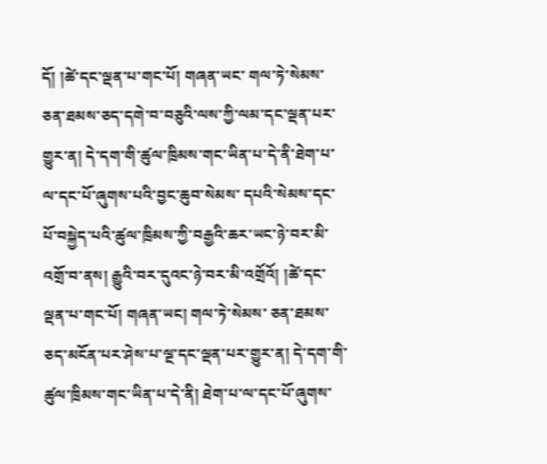དོ། །ཚེ་དང་ལྡན་པ་གང་པོ། གཞན་ཡང་ གལ་ཏེ་སེམས་ཅན་ཐམས་ཅད་དགེ་བ་བཅུའི་ལས་ཀྱི་ལམ་དང་ལྡན་པར་གྱུར་ན། དེ་དག་གི་ཚུལ་ཁྲིམས་གང་ཡིན་པ་དེ་ནི་ཐེག་པ་ལ་དང་པོ་ཞུགས་པའི་བྱང་ཆུབ་སེམས་ དཔའི་སེམས་དང་པོ་བསྐྱེད་པའི་ཚུལ་ཁྲིམས་ཀྱི་བརྒྱའི་ཆར་ཡང་ཉེ་བར་མི་འགྲོ་བ་ནས། རྒྱུའི་བར་དུའང་ཉེ་བར་མི་འགྲོའོ། །ཚེ་དང་ལྡན་པ་གང་པོ། གཞན་ཡང། གལ་ཏེ་སེམས་ ཅན་ཐམས་ཅད་མངོན་པར་ཤེས་པ་ལྔ་དང་ལྡན་པར་གྱུར་ན། དེ་དག་གི་ཚུལ་ཁྲིམས་གང་ཡིན་པ་དེ་ནི། ཐེག་པ་ལ་དང་པོ་ཞུགས་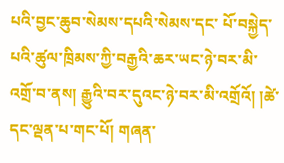པའི་བྱང་ཆུབ་སེམས་དཔའི་སེམས་དང་ པོ་བསྐྱེད་པའི་ཚུལ་ཁྲིམས་ཀྱི་བརྒྱའི་ཆར་ཡང་ཉེ་བར་མི་འགྲོ་བ་ནས། རྒྱུའི་བར་དུའང་ཉེ་བར་མི་འགྲོའོ། །ཚེ་དང་ལྡན་པ་གང་པོ། གཞན་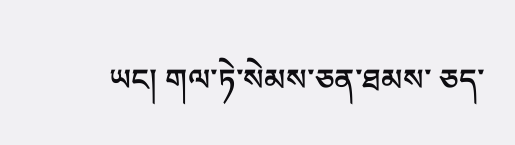ཡང། གལ་ཏེ་སེམས་ཅན་ཐམས་ ཅད་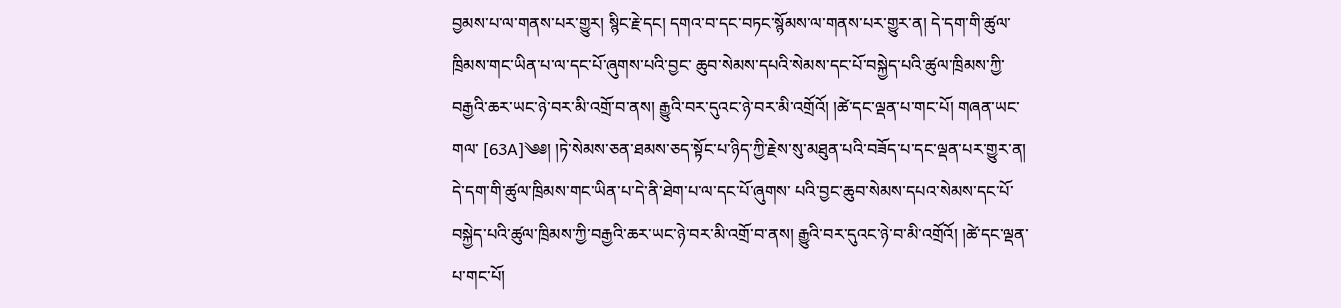བྱམས་པ་ལ་གནས་པར་གྱུར། སྙིང་རྗེ་དང། དགའ་བ་དང་བཏང་སྙོམས་ལ་གནས་པར་གྱུར་ན། དེ་དག་གི་ཚུལ་ཁྲིམས་གང་ཡིན་པ་ལ་དང་པོ་ཞུགས་པའི་བྱང་ ཆུབ་སེམས་དཔའི་སེམས་དང་པོ་བསྐྱེད་པའི་ཚུལ་ཁྲིམས་ཀྱི་བརྒྱའི་ཆར་ཡང་ཉེ་བར་མི་འགྲོ་བ་ནས། རྒྱུའི་བར་དུའང་ཉེ་བར་མི་འགྲོའོ། །ཚེ་དང་ལྡན་པ་གང་པོ། གཞན་ཡང་གལ་ [63A]༄༅། །ཏེ་སེམས་ཅན་ཐམས་ཅད་སྟོང་པ་ཉིད་ཀྱི་རྗེས་སུ་མཐུན་པའི་བཟོད་པ་དང་ལྡན་པར་གྱུར་ན། དེ་དག་གི་ཚུལ་ཁྲིམས་གང་ཡིན་པ་དེ་ནི་ཐེག་པ་ལ་དང་པོ་ཞུགས་ པའི་བྱང་ཆུབ་སེམས་དཔའ་སེམས་དང་པོ་བསྐྱེད་པའི་ཚུལ་ཁྲིམས་ཀྱི་བརྒྱའི་ཆར་ཡང་ཉེ་བར་མི་འགྲོ་བ་ནས། རྒྱུའི་བར་དུའང་ཉེ་བ་མི་འགྲོའོ། །ཚེ་དང་ལྡན་པ་གང་པོ།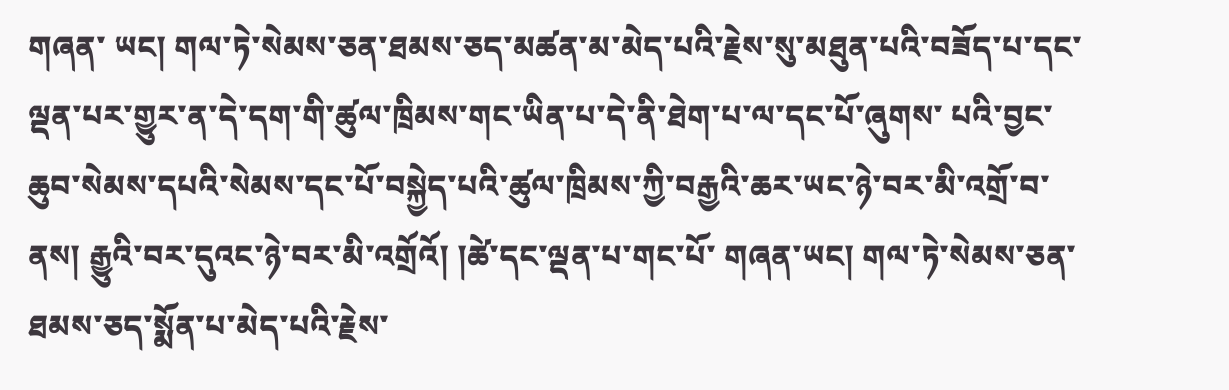གཞན་ ཡང། གལ་ཏེ་སེམས་ཅན་ཐམས་ཅད་མཚན་མ་མེད་པའི་རྗེས་སུ་མཐུན་པའི་བཟོད་པ་དང་ལྡན་པར་གྱུར་ན་དེ་དག་གི་ཚུལ་ཁྲིམས་གང་ཡིན་པ་དེ་ནི་ཐེག་པ་ལ་དང་པོ་ཞུགས་ པའི་བྱང་ཆུབ་སེམས་དཔའི་སེམས་དང་པོ་བསྐྱེད་པའི་ཚུལ་ཁྲིམས་ཀྱི་བརྒྱའི་ཆར་ཡང་ཉེ་བར་མི་འགྲོ་བ་ནས། རྒྱུའི་བར་དུའང་ཉེ་བར་མི་འགྲོའོ། །ཚེ་དང་ལྡན་པ་གང་པོ་ གཞན་ཡང། གལ་ཏེ་སེམས་ཅན་ཐམས་ཅད་སྨོན་པ་མེད་པའི་རྗེས་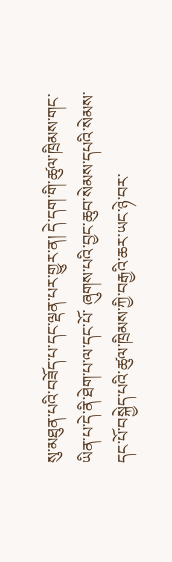སུ་མཐུན་པའི་བཟོད་པ་དང་ལྡན་པར་གྱུར་ན། དེ་དག་གི་ཚུལ་ཁྲིམས་གང་ཡིན་པ་དེ་ནི་ཐེག་པ་ལ་དང་པོ་ ཞུགས་པའི་བྱང་ཆུབ་སེམས་དཔའི་སེམས་དང་པོ་བསྐྱེད་པའི་ཚུལ་ཁྲིམས་ཀྱི་བརྒྱའི་ཆར་ཡང་ཉེ་བར་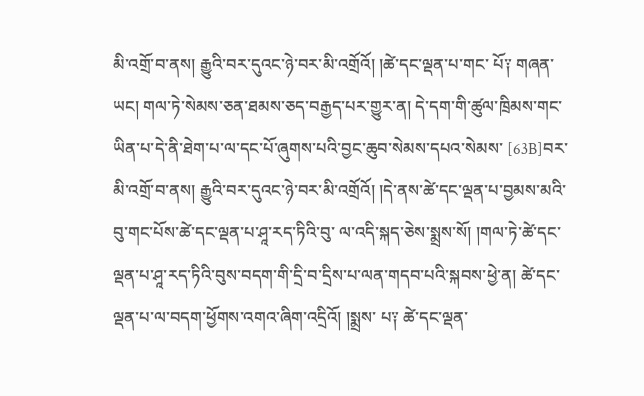མི་འགྲོ་བ་ནས། རྒྱུའི་བར་དུའང་ཉེ་བར་མི་འགྲོའོ། །ཚེ་དང་ལྡན་པ་གང་ པོ༑ གཞན་ཡང། གལ་ཏེ་སེམས་ཅན་ཐམས་ཅད་བརྒྱད་པར་གྱུར་ན། དེ་དག་གི་ཚུལ་ཁྲིམས་གང་ཡིན་པ་དེ་ནི་ཐེག་པ་ལ་དང་པོ་ཞུགས་པའི་བྱང་ཆུབ་སེམས་དཔའ་སེམས་ [63B]བར་མི་འགྲོ་བ་ནས། རྒྱུའི་བར་དུའང་ཉེ་བར་མི་འགྲོའོ། །དེ་ནས་ཚེ་དང་ལྡན་པ་བྱམས་མའི་བུ་གང་པོས་ཚེ་དང་ལྡན་པ་ཤཱ་རད་ཏིའི་བུ་ ལ་འདི་སྐད་ཅེས་སྨྲས་སོ། །གལ་ཏེ་ཚེ་དང་ལྡན་པ་ཤཱ་རད་ཏིའི་བུས་བདག་གི་དྲི་བ་དྲིས་པ་ལན་གདབ་པའི་སྐབས་ཕྱེ་ན། ཚེ་དང་ལྡན་པ་ལ་བདག་ཕྱོགས་འགའ་ཞིག་འདྲིའོ། །སྨྲས་ པ༑ ཚེ་དང་ལྡན་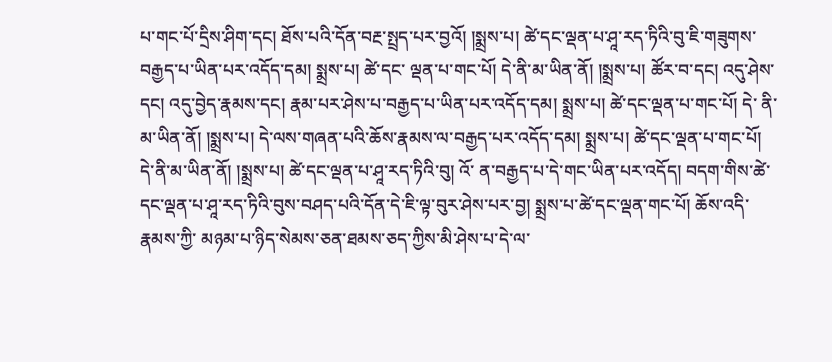པ་གང་པོ་དྲིས་ཤིག་དང། ཐོས་པའི་དོན་བརྔ་སྤྲད་པར་བྱའོ། །སྨྲས་པ། ཚེ་དང་ལྡན་པ་ཤཱ་རད་ཏིའི་བུ་ཇི་གཟུགས་བརྒྱད་པ་ཡིན་པར་འདོད་དམ། སྨྲས་པ། ཚེ་དང་ ལྡན་པ་གང་པོ། དེ་ནི་མ་ཡིན་ནོ། །སྨྲས་པ། ཚོར་བ་དང། འདུ་ཤེས་དང། འདུ་བྱེད་རྣམས་དང། རྣམ་པར་ཤེས་པ་བརྒྱད་པ་ཡིན་པར་འདོད་དམ། སྨྲས་པ། ཚེ་དང་ལྡན་པ་གང་པོ། དེ་ ནི་མ་ཡིན་ནོ། །སྨྲས་པ། དེ་ལས་གཞན་པའི་ཆོས་རྣམས་ལ་བརྒྱད་པར་འདོད་དམ། སྨྲས་པ། ཚེ་དང་ལྡན་པ་གང་པོ། དེ་ནི་མ་ཡིན་ནོ། །སྨྲས་པ། ཚེ་དང་ལྡན་པ་ཤཱ་རད་ཏིའི་བུ། འོ་ ན་བརྒྱད་པ་དེ་གང་ཡིན་པར་འདོད། བདག་གིས་ཚེ་དང་ལྡན་པ་ཤཱ་རད་ཏིའི་བུས་བཤད་པའི་དོན་དེ་ཇི་ལྟ་བུར་ཤེས་པར་བྱ། སྨྲས་པ་ཚེ་དང་ལྡན་གང་པོ། ཆོས་འདི་རྣམས་ཀྱི་ མཉམ་པ་ཉིད་སེམས་ཅན་ཐམས་ཅད་ཀྱིས་མི་ཤེས་པ་དེ་ལ་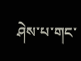ཤེས་པ་གང་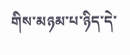གིས་མཉམ་པ་ཉིད་དེ་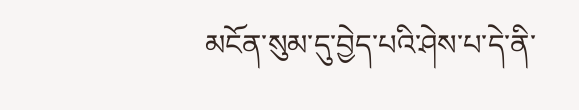མངོན་སུམ་དུ་བྱེད་པའི་ཤེས་པ་དེ་ནི་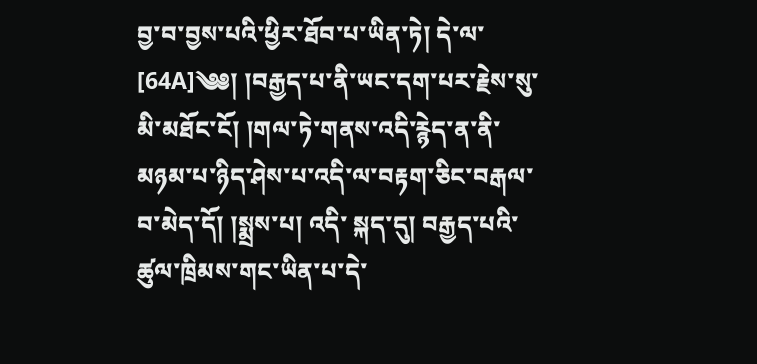བྱ་བ་བྱས་པའི་ཕྱིར་ཐོབ་པ་ཡིན་ཏེ། དེ་ལ་ [64A]༄༅། །བརྒྱད་པ་ནི་ཡང་དག་པར་རྗེས་སུ་མི་མཐོང་ངོ། །གལ་ཏེ་གནས་འདི་རྙེད་ན་ནི་མཉམ་པ་ཉིད་ཤེས་པ་འདི་ལ་བརྟག་ཅིང་བརྒལ་བ་མེད་དོ། །སྨྲས་པ། འདི་ སྐད་དུ། བརྒྱད་པའི་ཚུལ་ཁྲིམས་གང་ཡིན་པ་དེ་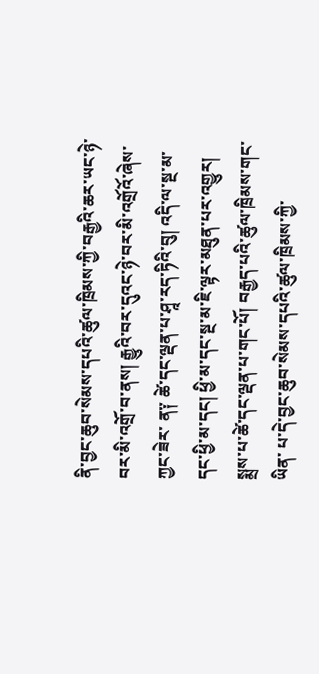ནི་བྱང་ཆུབ་སེམས་དཔའི་ཚུལ་ཁྲིམས་ཀྱི་བརྒྱའི་ཆར་ཡང་ཉེ་བར་མི་འགྲོ་བ་ནས། རྒྱུའི་བར་དུའང་ཉེ་བར་མི་འགྲོའོ་ཞེས་ཀྱང་ཟེར་ ན༑ ཚེ་དང་ལྡན་པ་ཤཱ་རད་ཏིའི་བུ། འདི་ལ་སྔ་མ་དང་ཕྱི་མ་དང། ཕྱི་མ་དང་སྔ་མ་ཇི་ལྟར་མཐུན་པར་འགྱུར། སྨྲས་པ་ཚེ་དང་ལྡན་པ་གང་པོ། བརྒྱད་པའི་ཚུལ་ཁྲིམས་གང་ཡིན་ པ་དེ་བྱང་ཆུབ་སེམས་དཔའི་ཚུལ་ཁྲིམས་ཀྱི་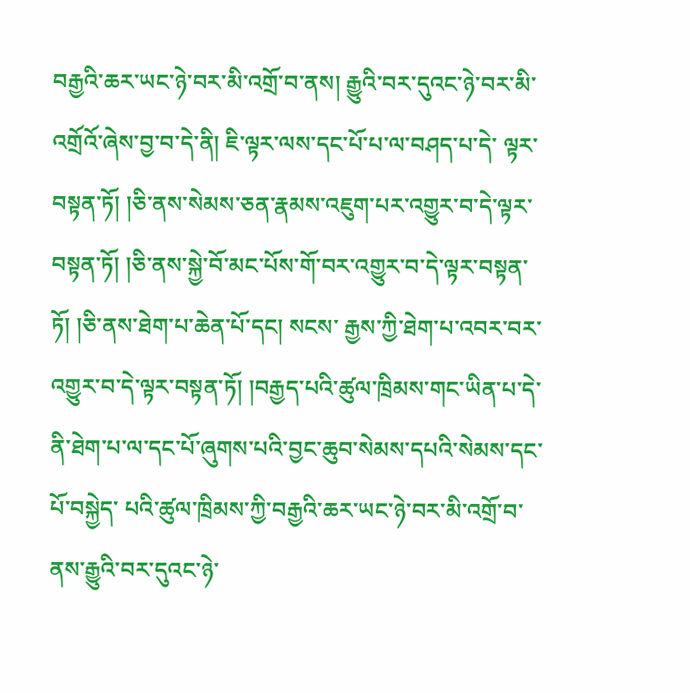བརྒྱའི་ཆར་ཡང་ཉེ་བར་མི་འགྲོ་བ་ནས། རྒྱུའི་བར་དུའང་ཉེ་བར་མི་འགྲོའོ་ཞེས་བྱ་བ་དེ་ནི། ཇི་ལྟར་ལས་དང་པོ་པ་ལ་བཤད་པ་དེ་ ལྟར་བསྟན་ཏོ། །ཅི་ནས་སེམས་ཅན་རྣམས་འཇུག་པར་འགྱུར་བ་དེ་ལྟར་བསྟན་ཏོ། །ཅི་ནས་སྐྱེ་བོ་མང་པོས་གོ་བར་འགྱུར་བ་དེ་ལྟར་བསྟན་ཏོ། །ཅི་ནས་ཐེག་པ་ཆེན་པོ་དང། སངས་ རྒྱས་ཀྱི་ཐེག་པ་འབར་བར་འགྱུར་བ་དེ་ལྟར་བསྟན་ཏོ། །བརྒྱད་པའི་ཚུལ་ཁྲིམས་གང་ཡིན་པ་དེ་ནི་ཐེག་པ་ལ་དང་པོ་ཞུགས་པའི་བྱང་ཆུབ་སེམས་དཔའི་སེམས་དང་པོ་བསྐྱེད་ པའི་ཚུལ་ཁྲིམས་ཀྱི་བརྒྱའི་ཆར་ཡང་ཉེ་བར་མི་འགྲོ་བ་ནས་རྒྱུའི་བར་དུའང་ཉེ་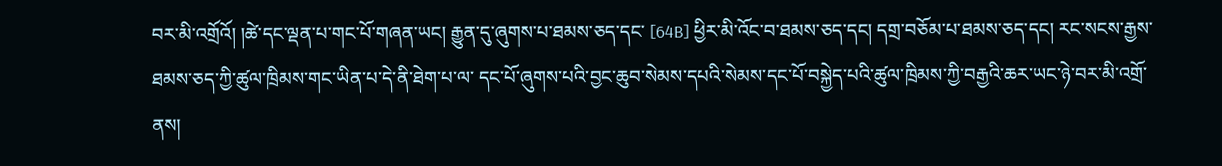བར་མི་འགྲོའོ། །ཚེ་དང་ལྡན་པ་གང་པོ་གཞན་ཡང། རྒྱུན་དུ་ཞུགས་པ་ཐམས་ཅད་དང་ [64B] ཕྱིར་མི་འོང་བ་ཐམས་ཅད་དང། དགྲ་བཅོམ་པ་ཐམས་ཅད་དང། རང་སངས་རྒྱས་ཐམས་ཅད་ཀྱི་ཚུལ་ཁྲིམས་གང་ཡིན་པ་དེ་ནི་ཐེག་པ་ལ་ དང་པོ་ཞུགས་པའི་བྱང་ཆུབ་སེམས་དཔའི་སེམས་དང་པོ་བསྐྱེད་པའི་ཚུལ་ཁྲིམས་ཀྱི་བརྒྱའི་ཆར་ཡང་ཉེ་བར་མི་འགྲོ་ནས།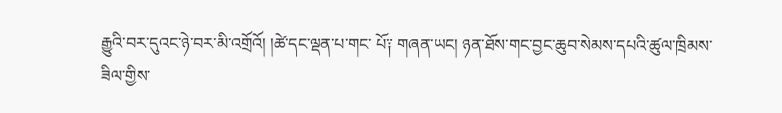རྒྱུའི་བར་དུའང་ཉེ་བར་མི་འགྲོའོ། །ཚེ་དང་ལྡན་པ་གང་ པོ༑ གཞན་ཡང། ཉན་ཐོས་གང་བྱང་ཆུབ་སེམས་དཔའི་ཚུལ་ཁྲིམས་ཟིལ་གྱིས་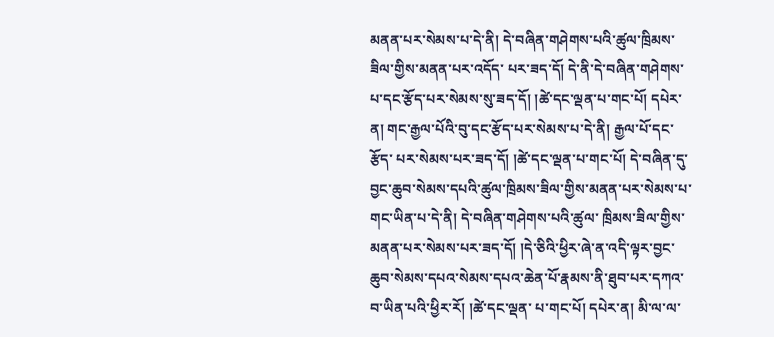མནན་པར་སེམས་པ་དེ་ནི། དེ་བཞིན་གཤེགས་པའི་ཚུལ་ཁྲིམས་ཟིལ་གྱིས་མནན་པར་འདོད་ པར་ཟད་དོ། དེ་ནི་དེ་བཞིན་གཤེགས་པ་དང་རྩོད་པར་སེམས་སུ་ཟད་དོ། །ཚེ་དང་ལྡན་པ་གང་པོ། དཔེར་ན། གང་རྒྱལ་པོའི་བུ་དང་རྩོད་པར་སེམས་པ་དེ་ནི། རྒྱལ་པོ་དང་རྩོད་ པར་སེམས་པར་ཟད་དོ། །ཚེ་དང་ལྡན་པ་གང་པོ། དེ་བཞིན་དུ་བྱང་ཆུབ་སེམས་དཔའི་ཚུལ་ཁྲིམས་ཟིལ་གྱིས་མནན་པར་སེམས་པ་གང་ཡིན་པ་དེ་ནི། དེ་བཞིན་གཤེགས་པའི་ཚུལ་ ཁྲིམས་ཟིལ་གྱིས་མནན་པར་སེམས་པར་ཟད་དོ། །དེ་ཅིའི་ཕྱིར་ཞེ་ན་འདི་ལྟར་བྱང་ཆུབ་སེམས་དཔའ་སེམས་དཔའ་ཆེན་པོ་རྣམས་ནི་ཐུབ་པར་དཀའ་བ་ཡིན་པའི་ཕྱིར་རོ། །ཚེ་དང་ལྡན་ པ་གང་པོ། དཔེར་ན། མི་ལ་ལ་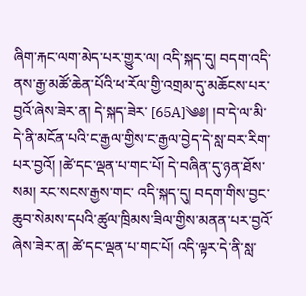ཞིག་རྐང་ལག་མེད་པར་གྱུར་ལ། འདི་སྐད་དུ། བདག་འདི་ནས་རྒྱ་མཚོ་ཆེན་པོའི་ཕ་རོལ་གྱི་འགྲམ་དུ་མཆོངས་པར་བྱའོ་ཞེས་ཟེར་ན། དེ་སྐད་ཟེར་ [65A]༄༅། །བ་དེ་ལ་མི་དེ་ནི་མངོན་པའི་ང་རྒྱལ་གྱིས་ང་རྒྱལ་བྱེད་དེ་སླ་བར་རིག་པར་བྱའོ། །ཚེ་དང་ལྡན་པ་གང་པོ། དེ་བཞིན་དུ་ཉན་ཐོས་སམ། རང་སངས་རྒྱས་གང་ འདི་སྐད་དུ། བདག་གིས་བྱང་ཆུབ་སེམས་དཔའི་ཚུལ་ཁྲིམས་ཟིལ་གྱིས་མནན་པར་བྱའོ་ཞེས་ཟེར་ན། ཚེ་དང་ལྡན་པ་གང་པོ། འདི་ལྟར་དེ་ནི་སླ་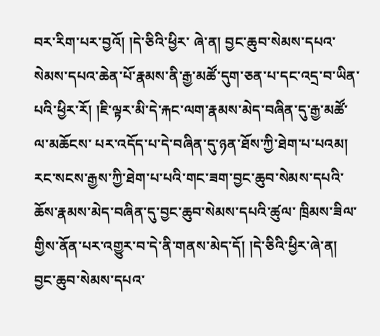བར་རིག་པར་བྱའོ། །དེ་ཅིའི་ཕྱིར་ ཞེ་ན། བྱང་ཆུབ་སེམས་དཔའ་སེམས་དཔའ་ཆེན་པོ་རྣམས་ནི་རྒྱ་མཚོ་དུག་ཅན་པ་དང་འདྲ་བ་ཡིན་པའི་ཕྱིར་རོ། །ཇི་ལྟར་མི་དེ་རྐང་ལག་རྣམས་མེད་བཞིན་དུ་རྒྱ་མཚོ་ལ་མཆོངས་ པར་འདོད་པ་དེ་བཞིན་དུ་ཉན་ཐོས་ཀྱི་ཐེག་པ་པའམ། རང་སངས་རྒྱས་ཀྱི་ཐེག་པ་པའི་གང་ཟག་བྱང་ཆུབ་སེམས་དཔའི་ཆོས་རྣམས་མེད་བཞིན་དུ་བྱང་ཆུབ་སེམས་དཔའི་ཚུལ་ ཁྲིམས་ཟིལ་གྱིས་ནོན་པར་འགྱུར་བ་དེ་ནི་གནས་མེད་དོ། །དེ་ཅིའི་ཕྱིར་ཞེ་ན། བྱང་ཆུབ་སེམས་དཔའ་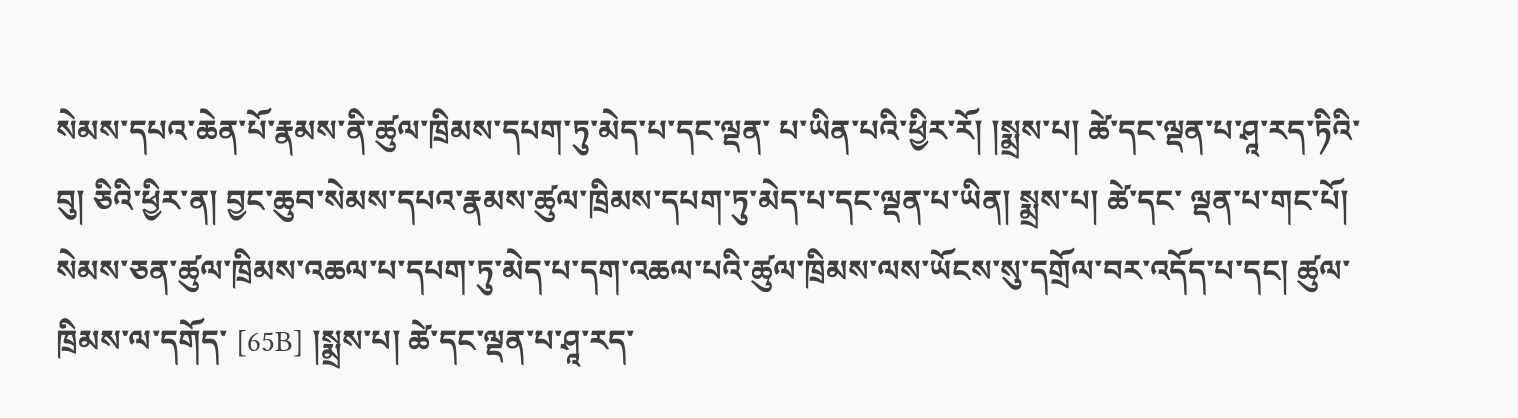སེམས་དཔའ་ཆེན་པོ་རྣམས་ནི་ཚུལ་ཁྲིམས་དཔག་ཏུ་མེད་པ་དང་ལྡན་ པ་ཡིན་པའི་ཕྱིར་རོ། །སྨྲས་པ། ཚེ་དང་ལྡན་པ་ཤཱ་རད་ཏིའི་བུ། ཅིའི་ཕྱིར་ན། བྱང་ཆུབ་སེམས་དཔའ་རྣམས་ཚུལ་ཁྲིམས་དཔག་ཏུ་མེད་པ་དང་ལྡན་པ་ཡིན། སྨྲས་པ། ཚེ་དང་ ལྡན་པ་གང་པོ། སེམས་ཅན་ཚུལ་ཁྲིམས་འཆལ་པ་དཔག་ཏུ་མེད་པ་དག་འཆལ་པའི་ཚུལ་ཁྲིམས་ལས་ཡོངས་སུ་དགྲོལ་བར་འདོད་པ་དང། ཚུལ་ཁྲིམས་ལ་དགོད་ [65B] །སྨྲས་པ། ཚེ་དང་ལྡན་པ་ཤཱ་རད་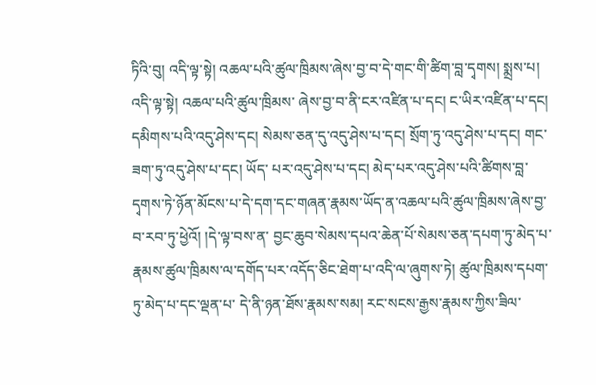ཏིའི་བུ། འདི་ལྟ་སྟེ། འཆལ་པའི་ཚུལ་ཁྲིམས་ཞེས་བྱ་བ་དེ་གང་གི་ཚིག་བླ་དྭགས། སྨྲས་པ། འདི་ལྟ་སྟེ། འཆལ་པའི་ཚུལ་ཁྲིམས་ ཞེས་བྱ་བ་ནི་ངར་འཛིན་པ་དང། ང་ཡིར་འཛིན་པ་དང། དམིགས་པའི་འདུ་ཤེས་དང། སེམས་ཅན་དུ་འདུ་ཤེས་པ་དང། སྲོག་ཏུ་འདུ་ཤེས་པ་དང། གང་ཟག་ཏུ་འདུ་ཤེས་པ་དང། ཡོད་ པར་འདུ་ཤེས་པ་དང། མེད་པར་འདུ་ཤེས་པའི་ཚིགས་བླ་དྭགས་ཏེ་ཉོན་མོངས་པ་དེ་དག་དང་གཞན་རྣམས་ཡོད་ན་འཆལ་པའི་ཚུལ་ཁྲིམས་ཞེས་བྱ་བ་རབ་ཏུ་ཕྱེའོ། །དེ་ལྟ་བས་ན་ བྱང་ཆུབ་སེམས་དཔའ་ཆེན་པོ་སེམས་ཅན་དཔག་ཏུ་མེད་པ་རྣམས་ཚུལ་ཁྲིམས་ལ་དགོད་པར་འདོད་ཅིང་ཐེག་པ་འདི་ལ་ཞུགས་ཏེ། ཚུལ་ཁྲིམས་དཔག་ཏུ་མེད་པ་དང་ལྡན་པ་ དེ་ནི་ཉན་ཐོས་རྣམས་སམ། རང་སངས་རྒྱས་རྣམས་ཀྱིས་ཟིལ་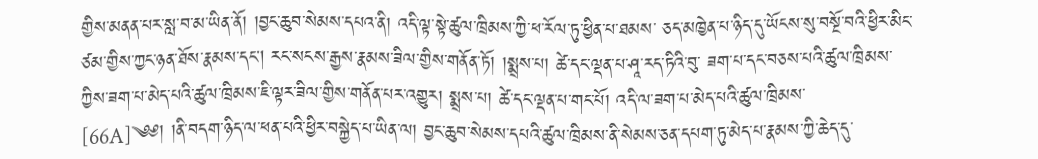གྱིས་མནན་པར་སླ་བ་མ་ཡིན་ནོ། །བྱང་ཆུབ་སེམས་དཔའ་ནི། འདི་ལྟ་སྟེ་ཚུལ་ཁྲིམས་ཀྱི་ཕ་རོལ་ཏུ་ཕྱིན་པ་ཐམས་ ཅད་མཁྱེན་པ་ཉིད་དུ་ཡོངས་སུ་བསྔོ་བའི་ཕྱིར་མིང་ཙམ་གྱིས་ཀྱང་ཉན་ཐོས་རྣམས་དང། རང་སངས་རྒྱས་རྣམས་ཟིལ་གྱིས་གནོན་ཏོ། །སྨྲས་པ། ཚེ་དང་ལྡན་པ་ཤཱ་རད་ཏིའི་བུ་ ཟག་པ་དང་བཅས་པའི་ཚུལ་ཁྲིམས་ཀྱིས་ཟག་པ་མེད་པའི་ཚུལ་ཁྲིམས་ཇི་ལྟར་ཟིལ་གྱིས་གནོན་པར་འགྱུར། སྨྲས་པ། ཚེ་དང་ལྡན་པ་གང་པོ། འདི་ལ་ཟག་པ་མེད་པའི་ཚུལ་ཁྲིམས་ [66A]༄༅། །ནི་བདག་ཉིད་ལ་ཕན་པའི་ཕྱིར་བསྐྱེད་པ་ཡིན་ལ། བྱང་ཆུབ་སེམས་དཔའི་ཚུལ་ཁྲིམས་ནི་སེམས་ཅན་དཔག་ཏུ་མེད་པ་རྣམས་ཀྱི་ཆེད་དུ་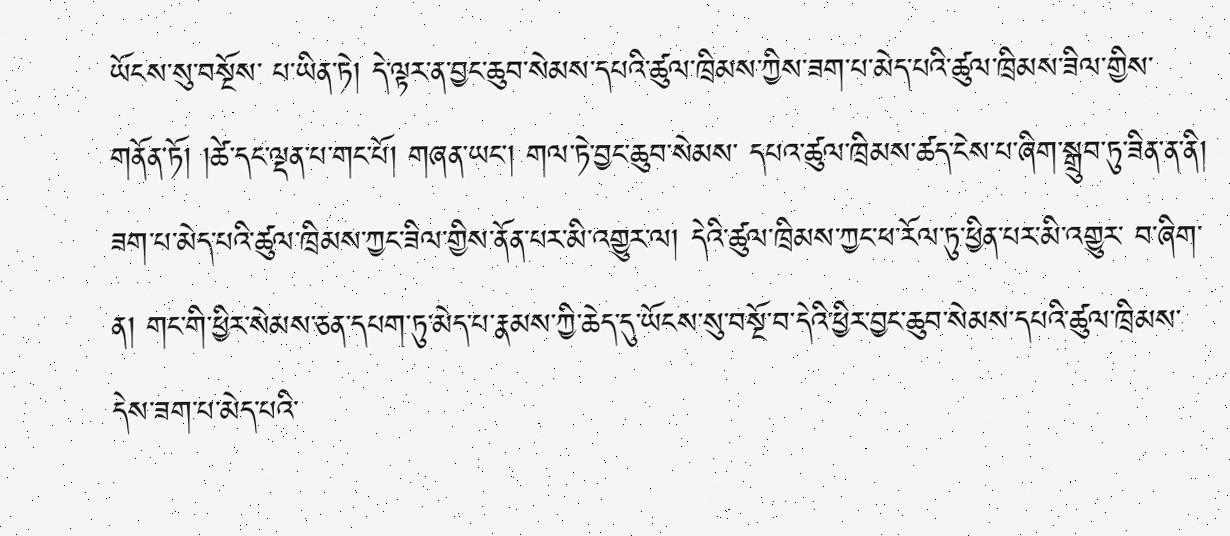ཡོངས་སུ་བསྔོས་ པ་ཡིན་ཏེ། དེ་ལྟར་ན་བྱང་ཆུབ་སེམས་དཔའི་ཚུལ་ཁྲིམས་ཀྱིས་ཟག་པ་མེད་པའི་ཚུལ་ཁྲིམས་ཟིལ་གྱིས་གནོན་ཏོ། །ཚེ་དང་ལྡན་པ་གང་པོ། གཞན་ཡང། གལ་ཏེ་བྱང་ཆུབ་སེམས་ དཔའ་ཚུལ་ཁྲིམས་ཚད་ངེས་པ་ཞིག་སྒྲུབ་ཏུ་ཟིན་ན་ནི། ཟག་པ་མེད་པའི་ཚུལ་ཁྲིམས་ཀྱང་ཟིལ་གྱིས་ནོན་པར་མི་འགྱུར་ལ། དེའི་ཚུལ་ཁྲིམས་ཀྱང་ཕ་རོལ་ཏུ་ཕྱིན་པར་མི་འགྱུར་ བ་ཞིག་ན། གང་གི་ཕྱིར་སེམས་ཅན་དཔག་ཏུ་མེད་པ་རྣམས་ཀྱི་ཆེད་དུ་ཡོངས་སུ་བསྔོ་བ་དེའི་ཕྱིར་བྱང་ཆུབ་སེམས་དཔའི་ཚུལ་ཁྲིམས་དེས་ཟག་པ་མེད་པའི་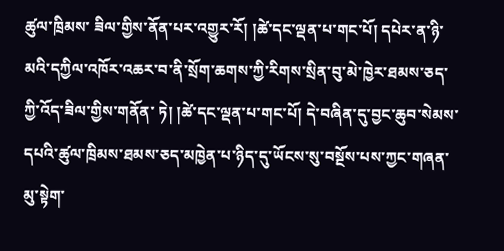ཚུལ་ཁྲིམས་ ཟིལ་གྱིས་ནོན་པར་འགྱུར་རོ། །ཚེ་དང་ལྡན་པ་གང་པོ། དཔེར་ན་ཉི་མའི་དཀྱིལ་འཁོར་འཆར་བ་ནི་སྲོག་ཆགས་ཀྱི་རིགས་སྲིན་བུ་མེ་ཁྱེར་ཐམས་ཅད་ཀྱི་འོད་ཟིལ་གྱིས་གནོན་ ཏེ། །ཚེ་དང་ལྡན་པ་གང་པོ། དེ་བཞིན་དུ་བྱང་ཆུབ་སེམས་དཔའི་ཚུལ་ཁྲིམས་ཐམས་ཅད་མཁྱེན་པ་ཉིད་དུ་ཡོངས་སུ་བསྔོས་པས་ཀྱང་གཞན་མུ་སྟེག་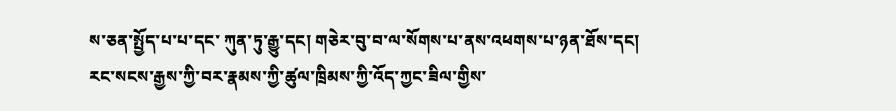ས་ཅན་སྤྱོད་པ་པ་དང་ ཀུན་ཏུ་རྒྱུ་དང། གཅེར་བུ་བ་ལ་སོགས་པ་ནས་འཕགས་པ་ཉན་ཐོས་དང། རང་སངས་རྒྱས་ཀྱི་བར་རྣམས་ཀྱི་ཚུལ་ཁྲིམས་ཀྱི་འོད་ཀྱང་ཟིལ་གྱིས་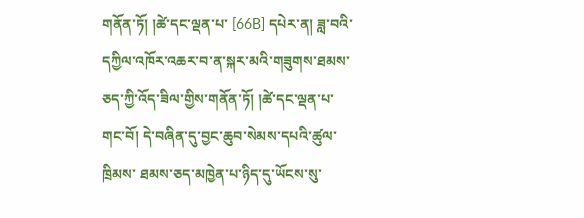གནོན་ཏོ། །ཚེ་དང་ལྡན་པ་ [66B] དཔེར་ན། ཟླ་བའི་དཀྱིལ་འཁོར་འཆར་བ་ན་སྐར་མའི་གཟུགས་ཐམས་ཅད་ཀྱི་འོད་ཟིལ་གྱིས་གནོན་ཏོ། །ཚེ་དང་ལྡན་པ་གང་བོ། དེ་བཞིན་དུ་བྱང་ཆུབ་སེམས་དཔའི་ཚུལ་ཁྲིམས་ ཐམས་ཅད་མཁྱེན་པ་ཉིད་དུ་ཡོངས་སུ་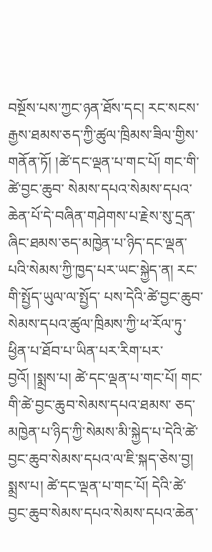བསྔོས་པས་ཀྱང་ཉན་ཐོས་དང། རང་སངས་རྒྱས་ཐམས་ཅད་ཀྱི་ཚུལ་ཁྲིམས་ཟིལ་གྱིས་གནོན་ཏོ། །ཚེ་དང་ལྡན་པ་གང་པོ། གང་གི་ཚེ་བྱང་ཆུབ་ སེམས་དཔའ་སེམས་དཔའ་ཆེན་པོ་དེ་བཞིན་གཤེགས་པ་རྗེས་སུ་དྲན་ཞིང་ཐམས་ཅད་མཁྱེན་པ་ཉིད་དང་ལྡན་པའི་སེམས་ཀྱི་ཁྱད་པར་ཡང་སྐྱེད་ན། རང་གི་སྤྱོད་ཡུལ་ལ་སྤྱོད་ པས་དེའི་ཚེ་བྱང་ཆུབ་སེམས་དཔའ་ཚུལ་ཁྲིམས་ཀྱི་ཕ་རོལ་ཏུ་ཕྱིན་པ་ཐོབ་པ་ཡིན་པར་རིག་པར་བྱའོ། །སྨྲས་པ། ཚེ་དང་ལྡན་པ་གང་པོ། གང་གི་ཚེ་བྱང་ཆུབ་སེམས་དཔའ་ཐམས་ ཅད་མཁྱེན་པ་ཉིད་ཀྱི་སེམས་མི་སྐྱེད་པ་དེའི་ཚེ་བྱང་ཆུབ་སེམས་དཔའ་ལ་ཇི་སྐད་ཅེས་བྱ། སྨྲས་པ། ཚེ་དང་ལྡན་པ་གང་པོ། དེའི་ཚེ་བྱང་ཆུབ་སེམས་དཔའ་སེམས་དཔའ་ཆེན་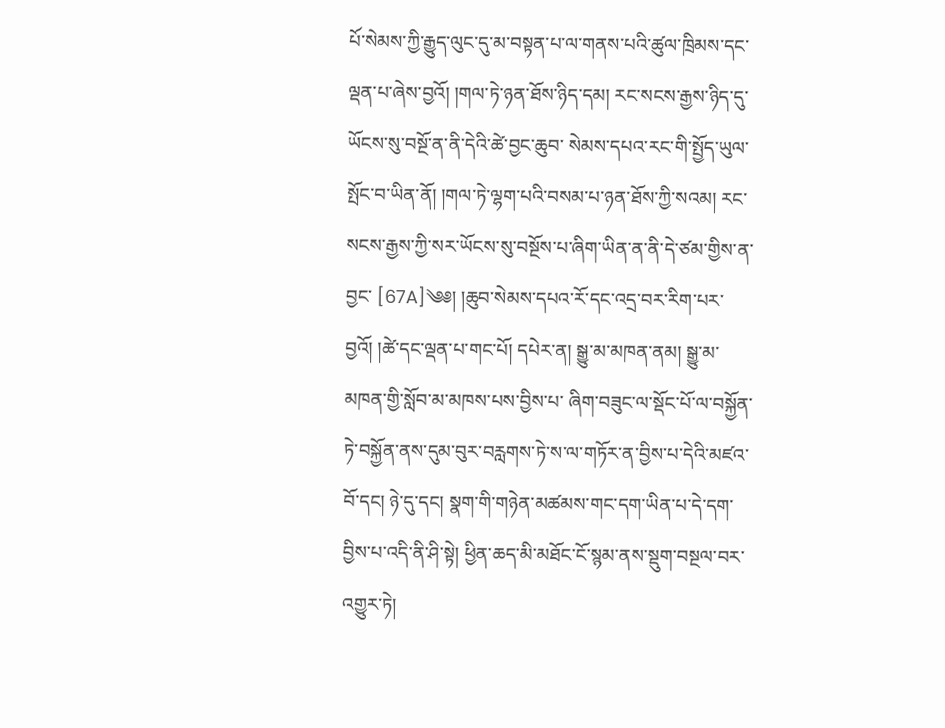པོ་སེམས་ཀྱི་རྒྱུད་ལུང་དུ་མ་བསྟན་པ་ལ་གནས་པའི་ཚུལ་ཁྲིམས་དང་ལྡན་པ་ཞེས་བྱའོ། །གལ་ཏེ་ཉན་ཐོས་ཉིད་དམ། རང་སངས་རྒྱས་ཉིད་དུ་ཡོངས་སུ་བསྔོ་ན་ནི་དེའི་ཚེ་བྱང་ཆུབ་ སེམས་དཔའ་རང་གི་སྤྱོད་ཡུལ་སྤོང་བ་ཡིན་ནོ། །གལ་ཏེ་ལྷག་པའི་བསམ་པ་ཉན་ཐོས་ཀྱི་སའམ། རང་སངས་རྒྱས་ཀྱི་སར་ཡོངས་སུ་བསྔོས་པ་ཞིག་ཡིན་ན་ནི་དེ་ཙམ་གྱིས་ན་བྱང་ [67A]༄༅། །ཆུབ་སེམས་དཔའ་རོ་དང་འདྲ་བར་རིག་པར་བྱའོ། །ཚེ་དང་ལྡན་པ་གང་པོ། དཔེར་ན། སྒྱུ་མ་མཁན་ནམ། སྒྱུ་མ་མཁན་གྱི་སློབ་མ་མཁས་པས་བྱིས་པ་ ཞིག་བཟུང་ལ་སྡོང་པོ་ལ་བསྐྱོན་ཏེ་བསྐྱོན་ནས་དུམ་བུར་བརླགས་ཏེ་ས་ལ་གཏོར་ན་བྱིས་པ་དེའི་མཛའ་བོ་དང། ཉེ་དུ་དང། སྣག་གི་གཉེན་མཚམས་གང་དག་ཡིན་པ་དེ་དག་ བྱིས་པ་འདི་ནི་ཤི་སྟེ། ཕྱིན་ཆད་མི་མཐོང་ངོ་སྙམ་ནས་སྡུག་བསྔལ་བར་འགྱུར་ཏེ།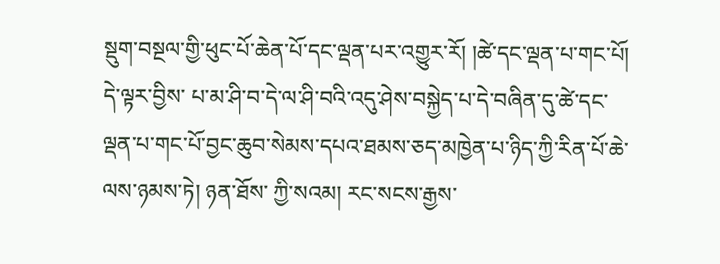སྡུག་བསྔལ་གྱི་ཕུང་པོ་ཆེན་པོ་དང་ལྡན་པར་འགྱུར་རོ། །ཚེ་དང་ལྡན་པ་གང་པོ། དེ་ལྟར་བྱིས་ པ་མ་ཤི་བ་དེ་ལ་ཤི་བའི་འདུ་ཤེས་བསྐྱེད་པ་དེ་བཞིན་དུ་ཚེ་དང་ལྡན་པ་གང་པོ་བྱང་ཆུབ་སེམས་དཔའ་ཐམས་ཅད་མཁྱེན་པ་ཉིད་ཀྱི་རིན་པོ་ཆེ་ལས་ཉམས་ཏེ། ཉན་ཐོས་ ཀྱི་སའམ། རང་སངས་རྒྱས་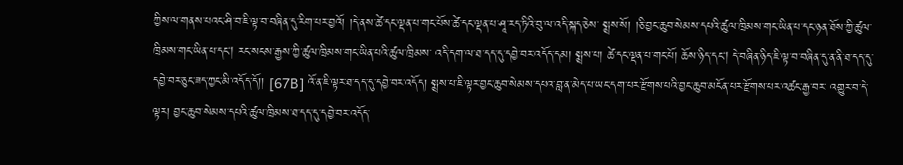ཀྱིས་ལ་གནས་པའང་ཤི་བ་ཇི་ལྟ་བ་བཞིན་དུ་རིག་པར་བྱའོ། །དེ་ནས་ཚེ་དང་ལྡན་པ་གང་པོས་ཚེ་དང་ལྡན་པ་ཤཱ་རད་ཏིའི་བུ་ལ་འདི་སྐད་ཅེས་ སྨྲས་སོ། །ཅི་བྱང་ཆུབ་སེམས་དཔའི་ཚུལ་ཁྲིམས་གང་ཡིན་པ་དང་ཉན་ཐོས་ཀྱི་ཚུལ་ཁྲིམས་གང་ཡིན་པ་དང། རང་སངས་རྒྱས་ཀྱི་ཚུལ་ཁྲིམས་གང་ཡིན་པའི་ཚུལ་ཁྲིམས་ འདི་དག་ལ་ཐ་དད་དུ་དབྱེ་བར་འདོད་དམ། སྨྲས་པ། ཚེ་དང་ལྡན་པ་གང་པོ། ཆོས་ཉིད་དང། དེ་བཞིན་ཉིད་ཇི་ལྟ་བ་བཞིན་དུ་ན་ནི་ཐ་དད་དུ་དབྱེ་བར་ཅུང་ཟད་ཀྱང་མི་འདོད་དོ།། [67B] འོ་ན་ཇི་ལྟར་ཐ་དད་དུ་དབྱེ་བར་འདོད། སྨྲས་པ་ཇི་ལྟར་བྱང་ཆུབ་སེམས་དཔའ་བླ་ན་མེད་པ་ཡང་དག་པར་རྫོགས་པའི་བྱང་ཆུབ་མངོན་པར་རྫོགས་པར་འཚང་རྒྱ་བར་ འགྱུར་བ་དེ་ལྟར། བྱང་ཆུབ་སེམས་དཔའི་ཚུལ་ཁྲིམས་ཐ་དད་དུ་དབྱེ་བར་འདོད་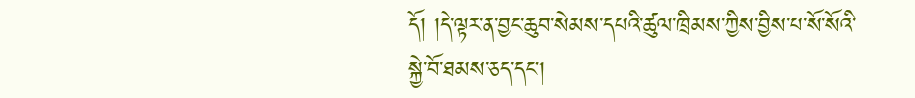དོ། །དེ་ལྟར་ན་བྱང་ཆུབ་སེམས་དཔའི་ཚུལ་ཁྲིམས་ཀྱིས་བྱིས་པ་སོ་སོའི་སྐྱེ་བོ་ཐམས་ཅད་དང།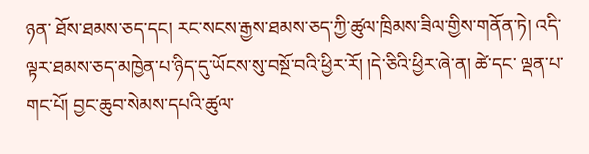ཉན་ ཐོས་ཐམས་ཅད་དང། རང་སངས་རྒྱས་ཐམས་ཅད་ཀྱི་ཚུལ་ཁྲིམས་ཟིལ་གྱིས་གནོན་ཏེ། འདི་ལྟར་ཐམས་ཅད་མཁྱེན་པ་ཉིད་དུ་ཡོངས་སུ་བསྔོ་བའི་ཕྱིར་རོ། །དེ་ཅིའི་ཕྱིར་ཞེ་ན། ཚེ་དང་ ལྡན་པ་གང་པོ། བྱང་ཆུབ་སེམས་དཔའི་ཚུལ་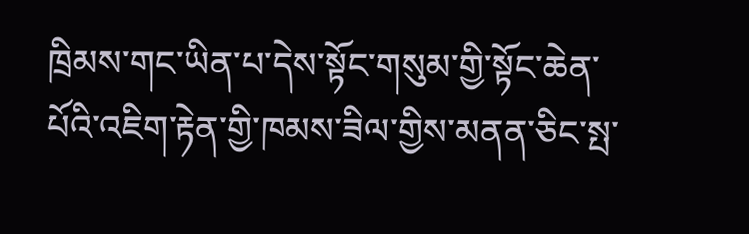ཁྲིམས་གང་ཡིན་པ་དེས་སྟོང་གསུམ་གྱི་སྟོང་ཆེན་པོའི་འཇིག་རྟེན་གྱི་ཁམས་ཟིལ་གྱིས་མནན་ཅིང་སྤ་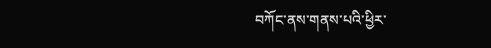བཀོང་ནས་གནས་པའི་ཕྱིར་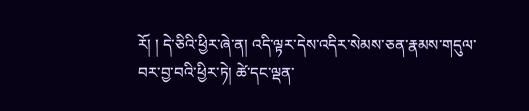རོ། ། དེ་ཅིའི་ཕྱིར་ཞེ་ན། འདི་ལྟར་དེས་འདིར་སེམས་ཅན་རྣམས་གདུལ་བར་བྱ་བའི་ཕྱིར་ཏེ། ཚེ་དང་ལྡན་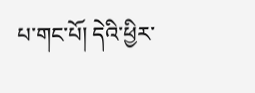པ་གང་པོ། དེའི་ཕྱིར་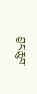བྱང་ཆུབ་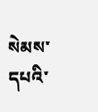སེམས་དཔའི་